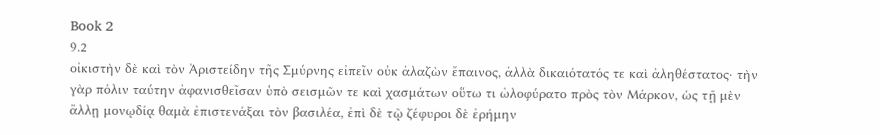Book 2
9.2
οἰκιστὴν δὲ καὶ τὸν Ἀριστείδην τῆς Σμύρνης εἰπεῖν οὐκ ἀλαζὼν ἔπαινος, ἀλλὰ δικαιότατός τε καὶ ἀληθέστατος· τὴν γὰρ πόλιν ταύτην ἀφανισθεῖσαν ὑπὸ σεισμῶν τε καὶ χασμάτων οὕτω τι ὠλοφύρατο πρὸς τὸν Μάρκον, ὡς τῇ μὲν ἄλλῃ μονῳδίᾳ θαμὰ ἐπιστενάξαι τὸν βασιλέα, ἐπὶ δὲ τῷ ζέφυροι δὲ ἐρήμην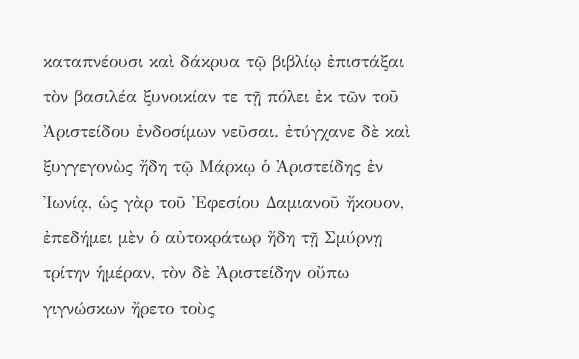καταπνέουσι καὶ δάκρυα τῷ βιβλίῳ ἐπιστάξαι τὸν βασιλέα ξυνοικίαν τε τῇ πόλει ἐκ τῶν τοῦ Ἀριστείδου ἐνδοσίμων νεῦσαι. ἐτύγχανε δὲ καὶ ξυγγεγονὼς ἤδη τῷ Μάρκῳ ὁ Ἀριστείδης ἐν Ἰωνίᾳ, ὡς γὰρ τοῦ Ἐφεσίου Δαμιανοῦ ἤκουον, ἐπεδήμει μὲν ὁ αὐτοκράτωρ ἤδη τῇ Σμύρνῃ τρίτην ἡμέραν, τὸν δὲ Ἀριστείδην οὔπω γιγνώσκων ἤρετο τοὺς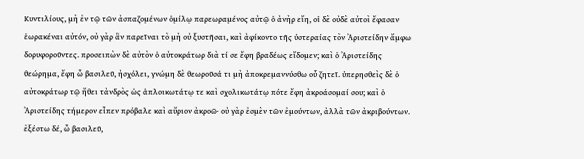Κυντιλίους, μὴ ἐν τῷ τῶν ἀσπαζομένων ὁμίλῳ παρεωραμένος αὐτῷ ὁ ἀνὴρ εἴη, οἱ δὲ οὐδὲ αὐτοὶ ἔφασαν ἑωρακέναι αὐτόν, οὐ γὰρ ἂν παρεῖναι τὸ μὴ οὐ ξυστῆσαι, καὶ ἀφίκοντο τῆς ὑστεραίας τὸν Ἀριστείδην ἄμφω δορυφοροῦντες. προσειπὼν δὲ αὐτὸν ὁ αὐτοκράτωρ διὰ τί σε ἔφη βραδέως εἴδομεν; καὶ ὁ Ἀριστείδης θεώρημα, ἔφη ὦ βασιλεῦ, ἠσχόλει, γνώμη δὲ θεωροῦσά τι μὴ ἀποκρεμαννύσθω οὗ ζητεῖ. ὑπερησθεὶς δὲ ὁ αὐτοκράτωρ τῷ ἤθει τἀνδρὸς ὡς ἁπλοικωτάτῳ τε καὶ σχολικωτάτῳ πότε ἔφη ἀκροάσομαί σου; καὶ ὁ Ἀριστείδης τήμερον εἶπεν πρόβαλε καὶ αὔριον ἀκροῶ· οὐ γὰρ ἐσμὲν τῶν ἐμούντων, ἀλλὰ τῶν ἀκριβούντων. ἐξέστω δέ, ὦ βασιλεῦ,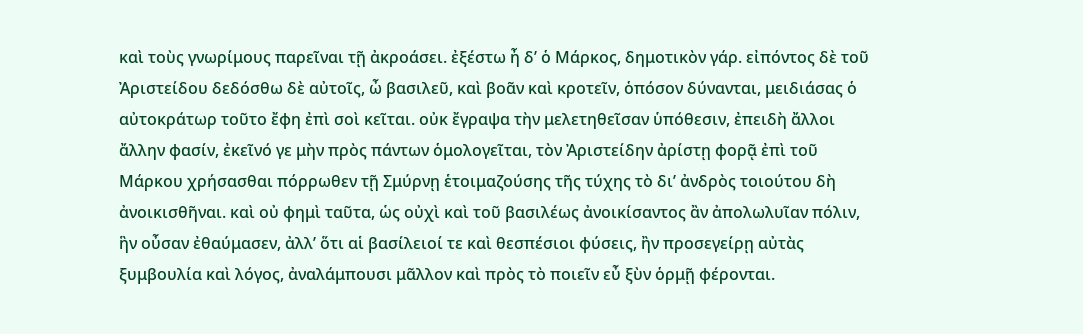καὶ τοὺς γνωρίμους παρεῖναι τῇ ἀκροάσει. ἐξέστω ἦ δʼ ὁ Μάρκος, δημοτικὸν γάρ. εἰπόντος δὲ τοῦ Ἀριστείδου δεδόσθω δὲ αὐτοῖς, ὦ βασιλεῦ, καὶ βοᾶν καὶ κροτεῖν, ὁπόσον δύνανται, μειδιάσας ὁ αὐτοκράτωρ τοῦτο ἔφη ἐπὶ σοὶ κεῖται. οὐκ ἔγραψα τὴν μελετηθεῖσαν ὑπόθεσιν, ἐπειδὴ ἄλλοι ἄλλην φασίν, ἐκεῖνό γε μὴν πρὸς πάντων ὁμολογεῖται, τὸν Ἀριστείδην ἀρίστῃ φορᾷ ἐπὶ τοῦ Μάρκου χρήσασθαι πόρρωθεν τῇ Σμύρνῃ ἑτοιμαζούσης τῆς τύχης τὸ διʼ ἀνδρὸς τοιούτου δὴ ἀνοικισθῆναι. καὶ οὐ φημὶ ταῦτα, ὡς οὐχὶ καὶ τοῦ βασιλέως ἀνοικίσαντος ἂν ἀπολωλυῖαν πόλιν, ἣν οὖσαν ἐθαύμασεν, ἀλλʼ ὅτι αἱ βασίλειοί τε καὶ θεσπέσιοι φύσεις, ἢν προσεγείρῃ αὐτὰς ξυμβουλία καὶ λόγος, ἀναλάμπουσι μᾶλλον καὶ πρὸς τὸ ποιεῖν εὖ ξὺν ὁρμῇ φέρονται.